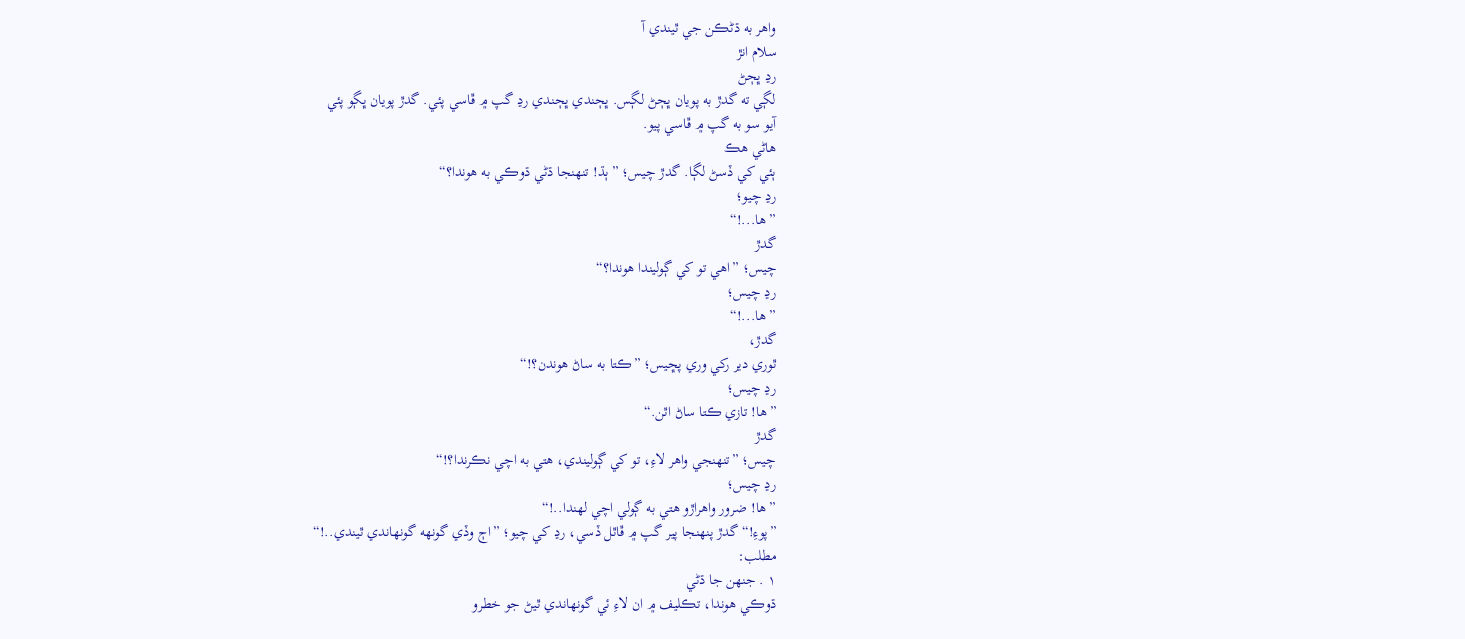واھر به ڌڻڪن جي ٿيندي آ
سلام انڙ
رڍ ڀڄڻ
لڳي ته گدڙ به پويان ڀڄڻ لڳس. ڀڄندي ڀڄندي رڍ گپ ۾ ڦاسي پئي. گدڙ پويان ڀڳو پئي
آيو سو به گپ ۾ ڦاسي پيو.
هاڻي هڪ
ٻئي کي ڏسڻ لڳا. گدڙ چيس؛ ”ٻڌ! تنهنجا ڌڻي ڌوڪي به هوندا؟“
رڍ چيو؛
”ها...!“
گدڙ
چيس؛ ”اهي تو کي ڳوليندا هوندا؟“
رڍ چيس؛
”ها...!“
گدڙ،
ٿوري دير رکي وري پڇيس؛ ”ڪتا به ساڻ هوندن؟!“
رڍ چيس؛
”ها! تازي ڪتا ساڻ اٿن.“
گدڙ
چيس؛ ”تنھنجي واھر لاءِ، تو کي ڳوليندي، هتي به اچي نڪرندا؟!“
رڍ چيس؛
”ها! ضرور واھراڙو ھتي به ڳولي اچي لھندا..!“
”پوءِ!“ گدڙ پنهنجا پير گپ ۾ ڦاٿل ڏسي، رڍ کي چيو؛ ”اڄ وڏي گونهه گونهاندي ٿيندي..!“
مطلب:
۱ . جنھن جا ڌڻي
ڌوڪي ھوندا، تڪليف ۾ ان لاءِ ئي گونهاندي ٿيڻ جو خطرو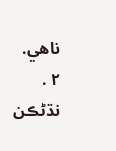ناهي.
۲ . نڌڻڪن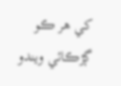کي ھر ڪو ڳڙڪائي ويندو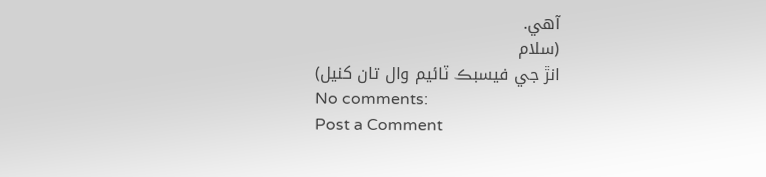آھي.
(سلام
انڙ جي فيسبڪ ٽائيم وال تان کنيل)
No comments:
Post a Comment